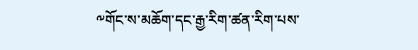༸གོང་ས་མཆོག་དང་རྒྱ་རིག་ཚན་རིག་པས་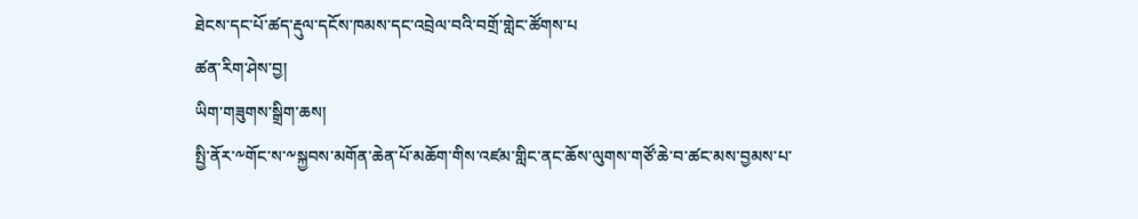ཐེངས་དང་པོ་ཚད་རྡུལ་དངོས་ཁམས་དང་འབྲེལ་བའི་བགྲོ་གླེང་ཚོགས་པ
ཚན་རིག་ཤེས་བྱ།
ཡིག་གཟུགས་སྒྲིག་ཆས།
སྤྱི་ནོར་༸གོང་ས་༸སྐྱབས་མགོན་ཆེན་པོ་མཆོག་གིས་འཛམ་གླིང་ནང་ཆོས་ལུགས་གཙོ་ཆེ་བ་ཚང་མས་བྱམས་པ་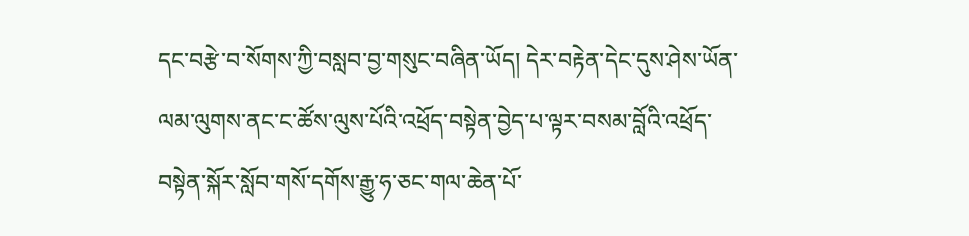དང་བརྩེ་བ་སོགས་ཀྱི་བསླབ་བྱ་གསུང་བཞིན་ཡོད། དེར་བརྟེན་དེང་དུས་ཤེས་ཡོན་ལམ་ལུགས་ནང་ང་ཚོས་ལུས་པོའི་འཕྲོད་བསྟེན་བྱེད་པ་ལྟར་བསམ་བློའི་འཕྲོད་བསྟེན་སྐོར་སློབ་གསོ་དགོས་རྒྱུ་ཧ་ཅང་གལ་ཆེན་པོ་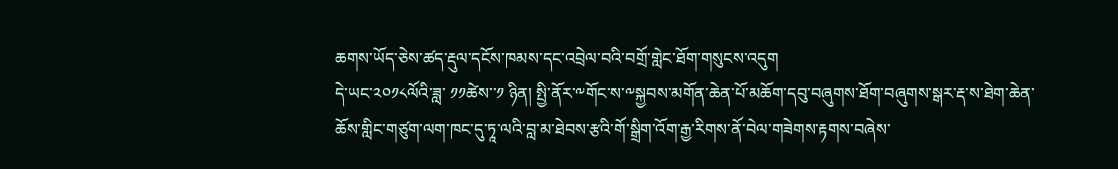ཆགས་ཡོད་ཅེས་ཚད་རྡུལ་དངོས་ཁམས་དང་འབྲེལ་བའི་བགྲོ་གླེང་ཐོག་གསུངས་འདུག
དེ་ཡང་༢༠༡༨ལོའི་ཟླ་ ༡༡ཚེས་་༡ ཉིན། སྤྱི་ནོར་༸གོང་ས་༸སྐྱབས་མགོན་ཆེན་པོ་མཆོག་དབུ་བཞུགས་ཐོག་བཞུགས་སྒར་རྡ་ས་ཐེག་ཆེན་ཆོས་གླིང་གཙུག་ལག་ཁང་དུ་ཏཱ་ལའི་བླ་མ་ཐེབས་རྩའི་གོ་སྒྲིག་འོག་རྒྱ་རིགས་ནོ་བེལ་གཟེགས་རྟགས་བཞེས་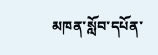མཁན་སློབ་དཔོན་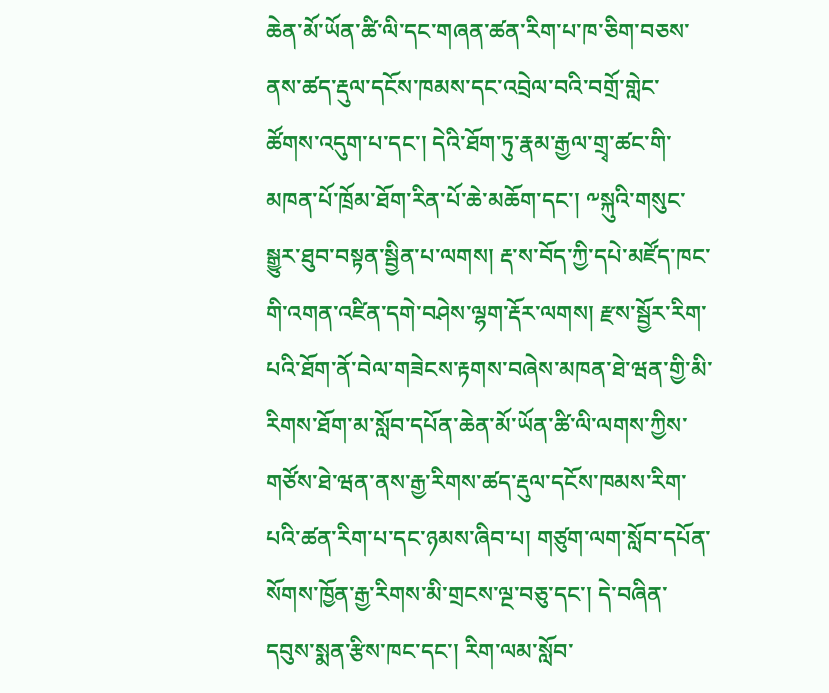ཆེན་མོ་ཡོན་ཚི་ལི་དང་གཞན་ཚན་རིག་པ་ཁ་ཅིག་བཅས་ནས་ཚད་རྡུལ་དངོས་ཁམས་དང་འབྲེལ་བའི་བགྲོ་གླེང་ཚོགས་འདུག་པ་དང་། དེའི་ཐོག་ཏུ་རྣམ་རྒྱལ་གྲྭ་ཚང་གི་མཁན་པོ་ཁྲོམ་ཐོག་རིན་པོ་ཆེ་མཆོག་དང་། ༸སྐུའི་གསུང་སྒྱུར་ཐུབ་བསྟན་སྦྱིན་པ་ལགས། རྡ་ས་བོད་ཀྱི་དཔེ་མཛོད་ཁང་གི་འགན་འཛིན་དགེ་བཤེས་ལྷག་རྡོར་ལགས། རྫས་སྦྱོར་རིག་པའི་ཐོག་ནོ་བེལ་གཟེངས་རྟགས་བཞེས་མཁན་ཐེ་ཝན་གྱི་མི་རིགས་ཐོག་མ་སློབ་དཔོན་ཆེན་མོ་ཡོན་ཚི་ལི་ལགས་ཀྱིས་གཙོས་ཐེ་ཝན་ནས་རྒྱ་རིགས་ཚད་རྡུལ་དངོས་ཁམས་རིག་པའི་ཚན་རིག་པ་དང་ཉམས་ཞིབ་པ། གཙུག་ལག་སློབ་དཔོན་སོགས་ཁྱོན་རྒྱ་རིགས་མི་གྲངས་ལྔ་བཅུ་དང་། དེ་བཞིན་དབུས་སྨན་རྩིས་ཁང་དང་། རིག་ལམ་སློབ་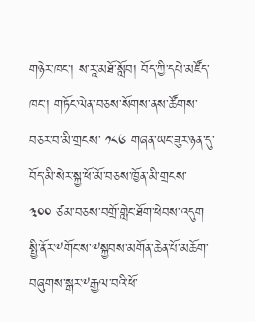གཉེར་ཁང་། ས་རཱ་མཐོ་སློབ། བོད་ཀྱི་དཔེ་མཛོད་ཁང་། གཏོང་ལེན་བཅས་སོགས་ནས་ཚོགས་བཅར་བ་མི་གྲངས་ ༡༨༦ གཞན་ཡང་ཟུར་ཉན་དུ་བོད་མི་སེར་སྐྱ་ཕོ་མོ་བཅས་ཁྱོན་མི་གྲངས་ ༣༠༠ ཙམ་བཅས་བགྲོ་གླེང་ཐོག་ཕེབས་འདུག
སྤྱི་ནོར་༸གོང་ས་༸སྐྱབས་མགོན་ཆེན་པོ་མཆོག་བཞུགས་སྒར་༸རྒྱལ་བའི་ཕོ་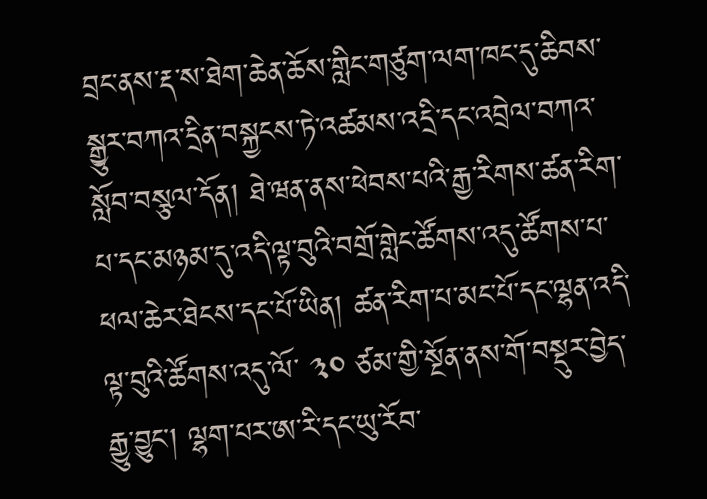བྲང་ནས་རྡ་ས་ཐེག་ཆེན་ཆོས་གླིང་གཙུག་ལག་ཁང་དུ་ཆིབས་སྒྱུར་བཀའ་དྲིན་བསྐྱངས་ཏེ་འཚམས་འདྲི་དང་འབྲེལ་བཀའ་སློབ་བསྩལ་དོན། ཐེ་ཝན་ནས་ཕེབས་པའི་རྒྱ་རིགས་ཚན་རིག་པ་དང་མཉམ་དུ་འདི་ལྟ་བུའི་བགྲོ་གླེང་ཚོགས་འདུ་ཚོགས་པ་ཕལ་ཆེར་ཐེངས་དང་པོ་ཡིན། ཚན་རིག་པ་མང་པོ་དང་ལྷན་འདི་ལྟ་བུའི་ཚོགས་འདུ་ལོ་ ༣༠ ཙམ་གྱི་སྔོན་ནས་གོ་བསྡུར་བྱེད་རྒྱུ་བྱུང་། ལྷག་པར་ཨ་རི་དང་ཡུ་རོབ་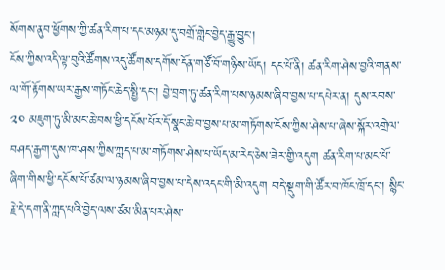སོགས་ནུབ་ཕྱོགས་ཀྱི་ཚན་རིག་པ་དང་མཉམ་དུ་བགྲོ་གླེང་བྱེད་རྒྱུ་བྱུང་།
ངོས་ཀྱིས་འདི་ལྟ་བུའི་ཚོགས་འདུ་ཚོགས་དགོས་དོན་གཙོ་བོ་གཉིས་ཡོད། དང་པོ་ནི། ཚན་རིག་ཤེས་བྱའི་གནས་ལ་གོ་རྟོགས་ཡར་རྒྱས་གཏོང་ཆེད་སྤྱི་དང་། བྱེ་བྲག་ཏུ་ཚན་རིག་པས་ཉམས་ཞིབ་བྱས་པ་དཔེར་ན། དུས་རབས་ ༢༠ མཇུག་ཏུ་མི་མང་ཆེ་བས་ཕྱི་དངོས་པོར་དོ་སྣང་ཆེ་བ་བྱས་པ་མ་གཏོགས་ངོས་ཀྱིས་ཤེས་པ་ཞེས་སྐོར་འགྲེལ་བཤད་རྒྱག་དུས་ཁ་ཤས་ཀྱིས་ཀླད་པ་མ་གཏོགས་ཤེས་པ་ཡོད་མ་རེད་ཅེས་ཟེར་གྱི་འདུག ཚན་རིག་པ་མང་པོ་ཞིག་གིས་ཕྱི་དངོས་པོ་ཙམ་ལ་ཉམས་ཞིབ་བྱས་པ་དེས་འདང་གི་མི་འདུག བདེ་སྡུག་གི་ཚོར་བ་ཁོང་ཁྲོ་དང་། སྙིང་རྗེ་དེ་དག་ནི་ཀླད་པའི་བྱེད་ལས་ཙམ་མིན་པར་ཤེས་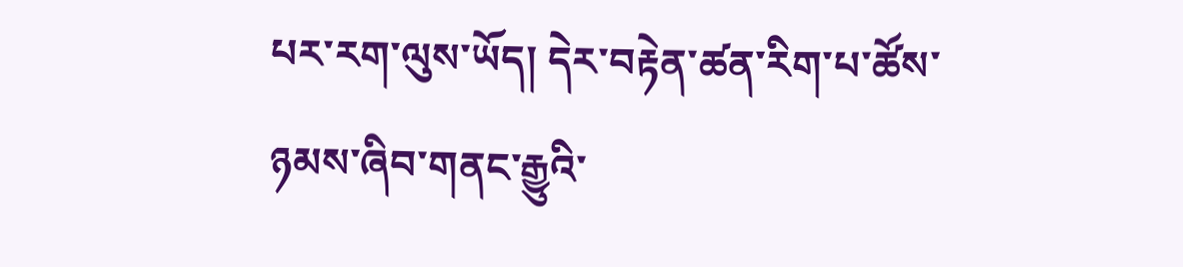པར་རག་ལུས་ཡོད། དེར་བརྟེན་ཚན་རིག་པ་ཚོས་ཉམས་ཞིབ་གནང་རྒྱུའི་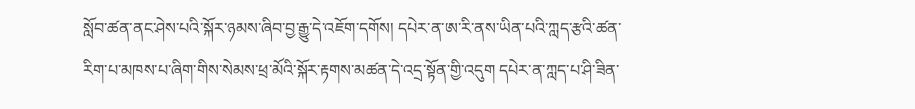སློབ་ཚན་ནང་ཤེས་པའི་སྐོར་ཉམས་ཞིབ་བྱ་རྒྱུ་དེ་འཇོག་དགོས། དཔེར་ན་ཨ་རི་ནས་ཡིན་པའི་ཀླད་རྩའི་ཚན་རིག་པ་མཁས་པ་ཞིག་གིས་སེམས་ཕྲ་མོའི་སྐོར་རྟགས་མཚན་དེ་འདྲ་སྟོན་གྱི་འདུག དཔེར་ན་ཀླད་པ་ཤི་ཟིན་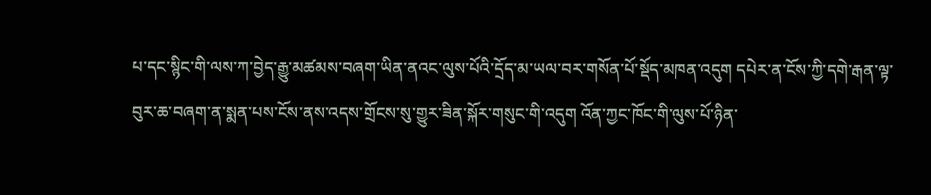པ་དང་སྙིང་གི་ལས་ཀ་བྱེད་རྒྱུ་མཚམས་བཞག་ཡིན་ནའང་ལུས་པོའི་དྲོད་མ་ཡལ་བར་གསོན་པོ་སྡོད་མཁན་འདུག དཔེར་ན་ངོས་ཀྱི་དགེ་རྒན་ལྟ་བུར་ཆ་བཞག་ན་སྨན་པས་ངོས་ནས་འདས་གྲོངས་སུ་གྱུར་ཟིན་སྐོར་གསུང་གི་འདུག འོན་ཀྱང་ཁོང་གི་ལུས་པོ་ཉིན་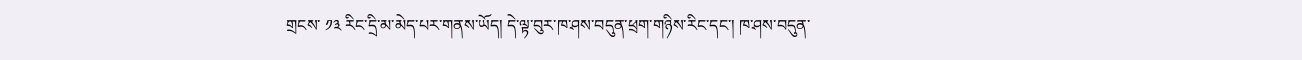གྲངས་ ༡༣ རིང་དྲི་མ་མེད་པར་གནས་ཡོད། དེ་ལྟ་བུར་ཁ་ཤས་བདུན་ཕྲག་གཉིས་རིང་དང་། ཁ་ཤས་བདུན་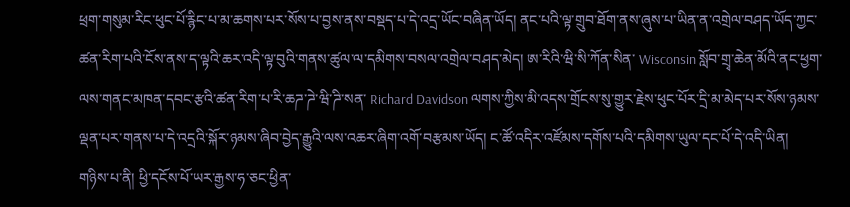ཕྲག་གསུམ་རིང་ཕུང་པོ་རྙིང་པ་མ་ཆགས་པར་སོས་པ་བྱས་ནས་བསྡད་པ་དེ་འདྲ་ཡོང་བཞིན་ཡོད། ནང་པའི་ལྟ་གྲུབ་ཐོག་ནས་ཞུས་པ་ཡིན་ན་འགྲེལ་བཤད་ཡོད་ཀྱང་ཚན་རིག་པའི་ངོས་ནས་ད་ལྟའི་ཆར་འདི་ལྟ་བུའི་གནས་ཚུལ་ལ་དམིགས་བསལ་འགྲེལ་བཤད་མེད། ཨ་རིའི་ཝི་སི་ཀོན་སིན་ Wisconsin སློབ་གྲྭ་ཆེན་མོའི་ནང་ཕྱག་ལས་གནང་མཁན་དབང་རྩའི་ཚན་རིག་པ་རི་ཆཌ་ཌེ་ཝི་ཌི་སན་ Richard Davidson ལགས་ཀྱིས་མི་འདས་གྲོངས་སུ་གྱུར་རྗེས་ཕུང་པོར་དྲི་མ་མེད་པར་སོས་ཉམས་ལྡན་པར་གནས་པ་དེ་འདྲའི་སྐོར་ཉམས་ཞིབ་བྱེད་རྒྱུའི་ལས་འཆར་ཞིག་འགོ་བརྩམས་ཡོད། ང་ཚོ་འདིར་འཛོམས་དགོས་པའི་དམིགས་ཡུལ་དང་པོ་དེ་འདི་ཡིན།
གཉིས་པ་ནི། ཕྱི་དངོས་པོ་ཡར་རྒྱས་ཧ་ཅང་ཕྱིན་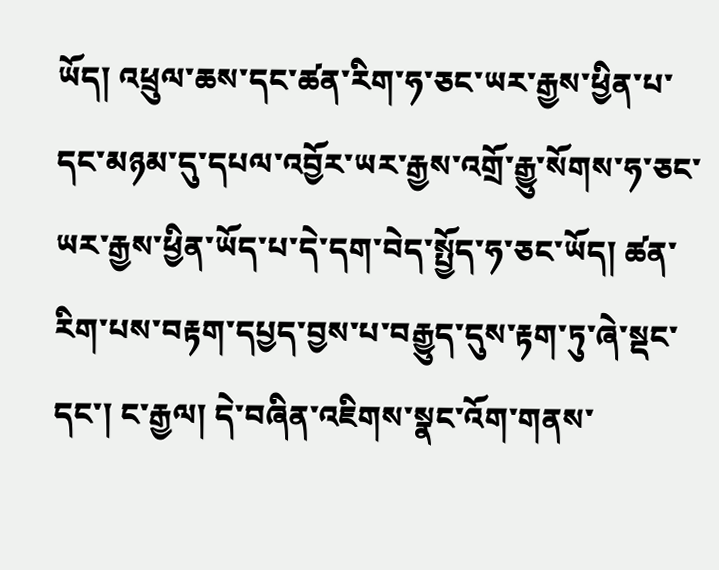ཡོད། འཕྲུལ་ཆས་དང་ཚན་རིག་ཧ་ཅང་ཡར་རྒྱས་ཕྱིན་པ་དང་མཉམ་དུ་དཔལ་འབྱོར་ཡར་རྒྱས་འགྲོ་རྒྱུ་སོགས་ཧ་ཅང་ཡར་རྒྱས་ཕྱིན་ཡོད་པ་དེ་དག་བེད་སྤྱོད་ཧ་ཅང་ཡོད། ཚན་རིག་པས་བརྟག་དཔྱད་བྱས་པ་བརྒྱུད་དུས་རྟག་ཏུ་ཞེ་སྡང་དང་། ང་རྒྱལ། དེ་བཞིན་འཇིགས་སྣང་འོག་གནས་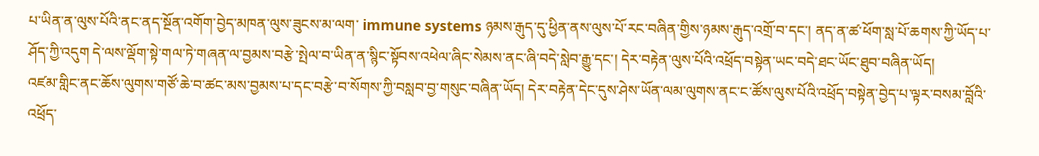པ་ཡིན་ན་ལུས་པོའི་ནང་ནད་སྔོན་འགོག་བྱེད་མཁན་ལུས་ཟུངས་མ་ལག་ immune systems ཉམས་རྒུད་དུ་ཕྱིན་ནས་ལུས་པོ་རང་བཞིན་གྱིས་ཉམས་རྒུད་འགྲོ་བ་དང་། ནད་ན་ཚ་ཕོག་སླ་པོ་ཆགས་ཀྱི་ཡོད་པ་ཤོད་ཀྱི་འདུག དེ་ལས་ལྡོག་སྟེ་གལ་ཏེ་གཞན་ལ་བྱམས་བརྩེ་སྤེལ་བ་ཡིན་ན་སྙིང་སྟོབས་འཕེལ་ཞིང་སེམས་ནང་ཞི་བདེ་སླེབ་རྒྱུ་དང་། དེར་བརྟེན་ལུས་པོའི་འཕྲོད་བསྟེན་ཡང་བདེ་ཐང་ཡོང་ཐུབ་བཞིན་ཡོད།
འཛམ་གླིང་ནང་ཆོས་ལུགས་གཙོ་ཆེ་བ་ཚང་མས་བྱམས་པ་དང་བརྩེ་བ་སོགས་ཀྱི་བསླབ་བྱ་གསུང་བཞིན་ཡོད། དེར་བརྟེན་དེང་དུས་ཤེས་ཡོན་ལམ་ལུགས་ནང་ང་ཚོས་ལུས་པོའི་འཕྲོད་བསྟེན་བྱེད་པ་ལྟར་བསམ་བློའི་འཕྲོད་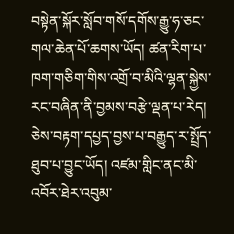བསྟེན་སྐོར་སློབ་གསོ་དགོས་རྒྱུ་ཧ་ཅང་གལ་ཆེན་པོ་ཆགས་ཡོད། ཚན་རིག་པ་ཁག་གཅིག་གིས་འགྲོ་བ་མིའི་ལྷན་སྐྱེས་རང་བཞིན་ནི་བྱམས་བརྩེ་ལྡན་པ་རེད། ཅེས་བརྟག་དཔྱད་བྱས་པ་བརྒྱུད་ར་སྤྲོད་ཐུབ་པ་བྱུང་ཡོད། འཛམ་གླིང་ནང་མི་འབོར་ཐེར་འབུམ་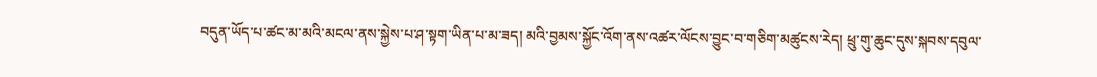བདུན་ཡོད་པ་ཚང་མ་མའི་མངལ་ནས་སྐྱེས་པ་ཤ་སྟག་ཡིན་པ་མ་ཟད། མའི་བྱམས་སྐྱོང་འོག་ནས་འཚར་ལོངས་བྱུང་བ་གཅིག་མཚུངས་རེད། ཕྲུ་གུ་ཆུང་དུས་སྐབས་དབུལ་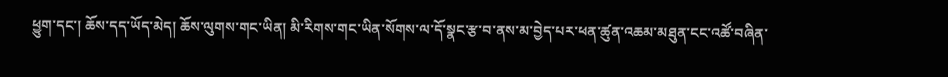ཕྱུག་དང་། ཆོས་དད་ཡོད་མེད། ཆོས་ལུགས་གང་ཡིན། མི་རིགས་གང་ཡིན་སོགས་ལ་དོ་སྣང་རྩ་བ་ནས་མ་བྱེད་པར་ཕན་ཚུན་འཆམ་མཐུན་ངང་འཚོ་བཞིན་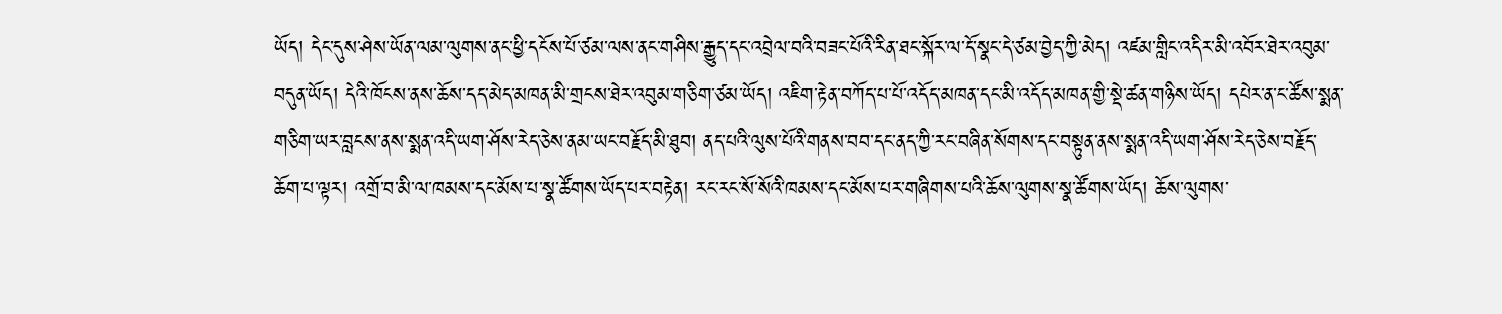ཡོད། དེང་དུས་ཤེས་ཡོན་ལམ་ལུགས་ནང་ཕྱི་དངོས་པོ་ཙམ་ལས་ནང་གཤིས་རྒྱུད་དང་འབྲེལ་བའི་བཟང་པོའི་རིན་ཐང་སྐོར་ལ་དོ་སྣང་དེ་ཙམ་བྱེད་ཀྱི་མེད། འཛམ་གླིང་འདིར་མི་འབོར་ཐེར་འབུམ་བདུན་ཡོད། དེའི་ཁོངས་ནས་ཆོས་དད་མེད་མཁན་མི་གྲངས་ཐེར་འབུམ་གཅིག་ཙམ་ཡོད། འཇིག་རྟེན་བཀོད་པ་པོ་འདོད་མཁན་དང་མི་འདོད་མཁན་གྱི་སྡེ་ཚན་གཉིས་ཡོད། དཔེར་ན་ང་ཚོས་སྨན་གཅིག་ཡར་བླངས་ནས་སྨན་འདི་ཡག་ཤོས་རེད་ཅེས་ནམ་ཡང་བརྗོད་མི་ཐུབ། ནད་པའི་ལུས་པོའི་གནས་བབ་དང་ནད་ཀྱི་རང་བཞིན་སོགས་དང་བསྟུན་ནས་སྨན་འདི་ཡག་ཤོས་རེད་ཅེས་བརྗོད་ཆོག་པ་ལྟར། འགྲོ་བ་མི་ལ་ཁམས་དང་མོས་པ་སྣ་ཚོགས་ཡོད་པར་བརྟེན། རང་རང་སོ་སོའི་ཁམས་དང་མོས་པར་གཞིགས་པའི་ཆོས་ལུགས་སྣ་ཚོགས་ཡོད། ཆོས་ལུགས་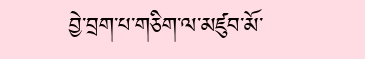བྱེ་བྲག་པ་གཅིག་ལ་མཛུབ་མོ་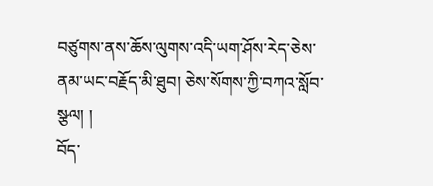བཙུགས་ནས་ཆོས་ལུགས་འདི་ཡག་ཤོས་རེད་ཅེས་ནམ་ཡང་བརྗོད་མི་ཐུབ། ཅེས་སོགས་ཀྱི་བཀའ་སློབ་སྩལ། །
བོད་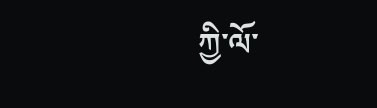ཀྱི་ལོ་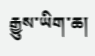རྒྱུས་ཡིག་ཆ།